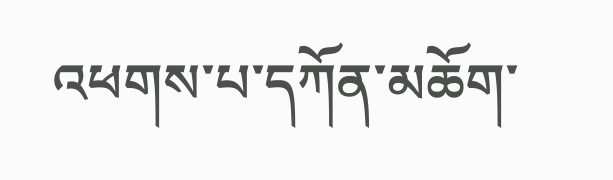འཕགས་པ་དཀོན་མཆོག་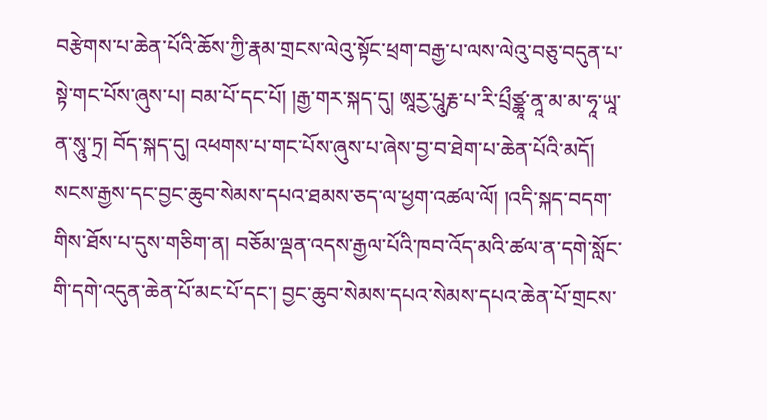བརྩེགས་པ་ཆེན་པོའི་ཆོས་ཀྱི་རྣམ་གྲངས་ལེའུ་སྟོང་ཕྲག་བརྒྱ་པ་ལས་ལེའུ་བཅུ་བདུན་པ་སྟེ་གང་པོས་ཞུས་པ། བམ་པོ་དང་པོ། །རྒྱ་གར་སྐད་དུ། ཨཱརྱ་པཱུརྞ་པ་རི་པྲྀཙྪཱ་ནཱ་མ་མ་ཧཱ་ཡཱ་ན་སཱུ་ཏྲ། བོད་སྐད་དུ། འཕགས་པ་གང་པོས་ཞུས་པ་ཞེས་བྱ་བ་ཐེག་པ་ཆེན་པོའི་མདོ། སངས་རྒྱས་དང་བྱང་ཆུབ་སེམས་དཔའ་ཐམས་ཅད་ལ་ཕྱག་འཚལ་ལོ། །འདི་སྐད་བདག་གིས་ཐོས་པ་དུས་གཅིག་ན། བཅོམ་ལྡན་འདས་རྒྱལ་པོའི་ཁབ་འོད་མའི་ཚལ་ན་དགེ་སློང་གི་དགེ་འདུན་ཆེན་པོ་མང་པོ་དང་། བྱང་ཆུབ་སེམས་དཔའ་སེམས་དཔའ་ཆེན་པོ་གྲངས་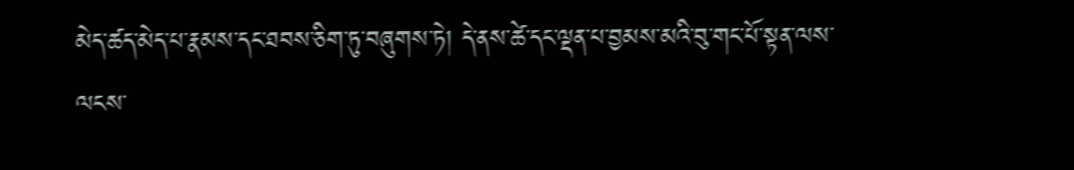མེད་ཚད་མེད་པ་རྣམས་དང་ཐབས་ཅིག་ཏུ་བཞུགས་ཏེ། དེ་ནས་ཚེ་དང་ལྡན་པ་བྱམས་མའི་བུ་གང་པོ་སྟན་ལས་ལངས་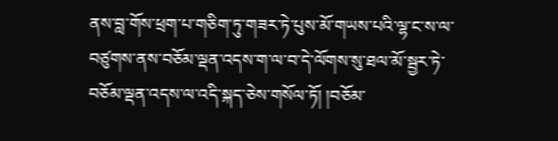ནས་བླ་གོས་ཕྲག་པ་གཅིག་ཏུ་གཟར་ཏེ་པུས་མོ་གཡས་པའི་ལྷ་ང་ས་ལ་བཙུགས་ནས་བཅོམ་ལྡན་འདས་ག་ལ་བ་དེ་ལོགས་སུ་ཐལ་མོ་སྦྱར་ཏེ་བཅོམ་ལྡན་འདས་ལ་འདི་སྐད་ཅེས་གསོལ་ཏོ། །བཅོམ་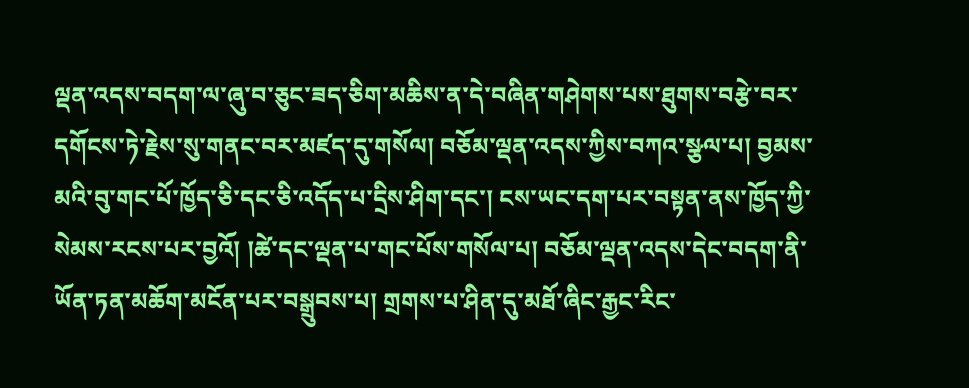ལྡན་འདས་བདག་ལ་ཞུ་བ་ཅུང་ཟད་ཅིག་མཆིས་ན་དེ་བཞིན་གཤེགས་པས་ཐུགས་བརྩེ་བར་དགོངས་ཏེ་རྗེས་སུ་གནང་བར་མཛད་དུ་གསོལ། བཅོམ་ལྡན་འདས་ཀྱིས་བཀའ་སྩལ་པ། བྱམས་མའི་བུ་གང་པོ་ཁྱོད་ཅི་དང་ཅི་འདོད་པ་དྲིས་ཤིག་དང་། ངས་ཡང་དག་པར་བསྟན་ནས་ཁྱོད་ཀྱི་སེམས་རངས་པར་བྱའོ། །ཚེ་དང་ལྡན་པ་གང་པོས་གསོལ་པ། བཅོམ་ལྡན་འདས་དེང་བདག་ནི་ཡོན་ཏན་མཆོག་མངོན་པར་བསྒྲུབས་པ། གྲགས་པ་ཤིན་དུ་མཐོ་ཞིང་རྒྱང་རིང་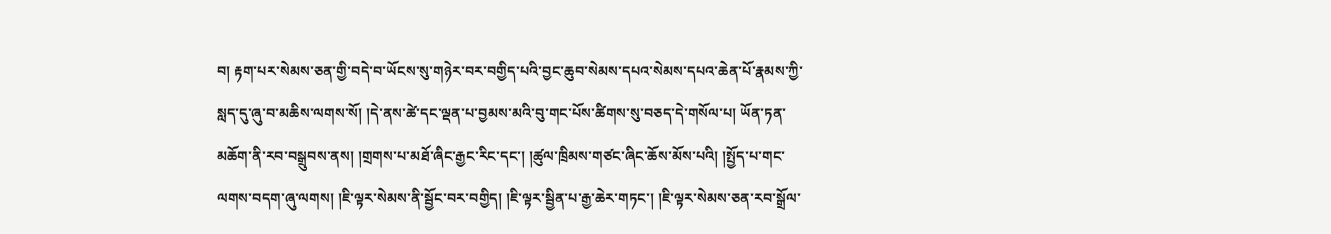བ། རྟག་པར་སེམས་ཅན་གྱི་བདེ་བ་ཡོངས་སུ་གཉེར་བར་བགྱིད་པའི་བྱང་ཆུབ་སེམས་དཔའ་སེམས་དཔའ་ཆེན་པོ་རྣམས་ཀྱི་སླད་དུ་ཞུ་བ་མཆིས་ལགས་སོ། །དེ་ནས་ཚེ་དང་ལྡན་པ་བྱམས་མའི་བུ་གང་པོས་ཚིགས་སུ་བཅད་དེ་གསོལ་པ། ཡོན་ཏན་མཆོག་ནི་རབ་བསྒྲུབས་ནས། །གྲགས་པ་མཐོ་ཞིང་རྒྱང་རིང་དང་། །ཚུལ་ཁྲིམས་གཙང་ཞིང་ཆོས་མོས་པའི། །སྤྱོད་པ་གང་ལགས་བདག་ཞུ་ལགས། །ཇི་ལྟར་སེམས་ནི་སྦྱོང་བར་བགྱིད། །ཇི་ལྟར་སྦྱིན་པ་རྒྱ་ཆེར་གཏང་། །ཇི་ལྟར་སེམས་ཅན་རབ་སྒྲོལ་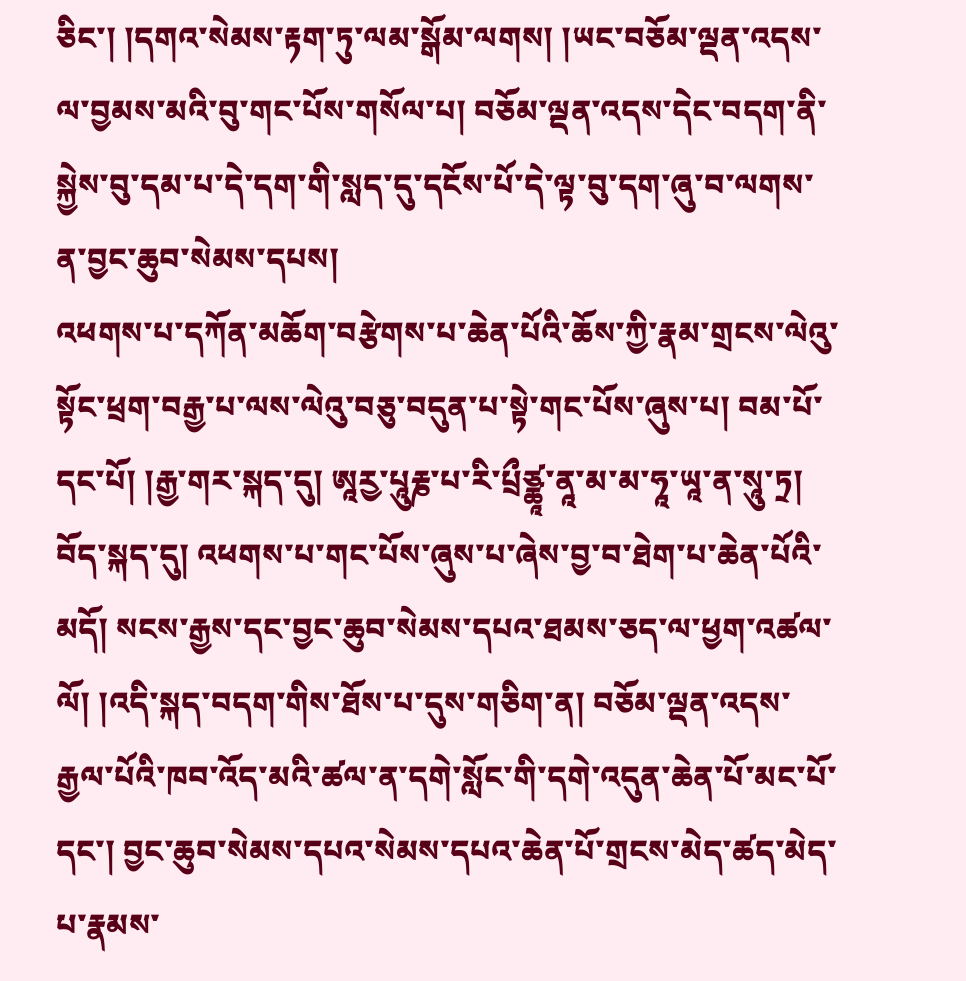ཅིང་། །དགའ་སེམས་རྟག་ཏུ་ལམ་སྒོམ་ལགས། །ཡང་བཅོམ་ལྡན་འདས་ལ་བྱམས་མའི་བུ་གང་པོས་གསོལ་པ། བཅོམ་ལྡན་འདས་དེང་བདག་ནི་སྐྱེས་བུ་དམ་པ་དེ་དག་གི་སླད་དུ་དངོས་པོ་དེ་ལྟ་བུ་དག་ཞུ་བ་ལགས་ན་བྱང་ཆུབ་སེམས་དཔས།
འཕགས་པ་དཀོན་མཆོག་བརྩེགས་པ་ཆེན་པོའི་ཆོས་ཀྱི་རྣམ་གྲངས་ལེའུ་སྟོང་ཕྲག་བརྒྱ་པ་ལས་ལེའུ་བཅུ་བདུན་པ་སྟེ་གང་པོས་ཞུས་པ། བམ་པོ་དང་པོ། །རྒྱ་གར་སྐད་དུ། ཨཱརྱ་པཱུརྞ་པ་རི་པྲྀཙྪཱ་ནཱ་མ་མ་ཧཱ་ཡཱ་ན་སཱུ་ཏྲ། བོད་སྐད་དུ། འཕགས་པ་གང་པོས་ཞུས་པ་ཞེས་བྱ་བ་ཐེག་པ་ཆེན་པོའི་མདོ། སངས་རྒྱས་དང་བྱང་ཆུབ་སེམས་དཔའ་ཐམས་ཅད་ལ་ཕྱག་འཚལ་ལོ། །འདི་སྐད་བདག་གིས་ཐོས་པ་དུས་གཅིག་ན། བཅོམ་ལྡན་འདས་རྒྱལ་པོའི་ཁབ་འོད་མའི་ཚལ་ན་དགེ་སློང་གི་དགེ་འདུན་ཆེན་པོ་མང་པོ་དང་། བྱང་ཆུབ་སེམས་དཔའ་སེམས་དཔའ་ཆེན་པོ་གྲངས་མེད་ཚད་མེད་པ་རྣམས་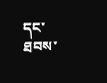དང་ཐབས་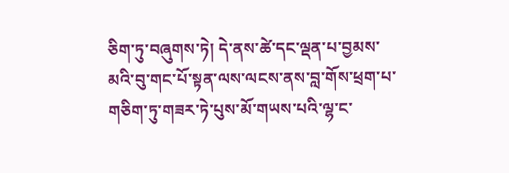ཅིག་ཏུ་བཞུགས་ཏེ། དེ་ནས་ཚེ་དང་ལྡན་པ་བྱམས་མའི་བུ་གང་པོ་སྟན་ལས་ལངས་ནས་བླ་གོས་ཕྲག་པ་གཅིག་ཏུ་གཟར་ཏེ་པུས་མོ་གཡས་པའི་ལྷ་ང་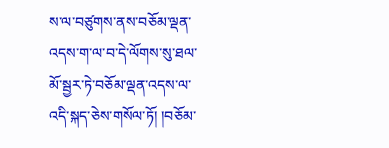ས་ལ་བཙུགས་ནས་བཅོམ་ལྡན་འདས་ག་ལ་བ་དེ་ལོགས་སུ་ཐལ་མོ་སྦྱར་ཏེ་བཅོམ་ལྡན་འདས་ལ་འདི་སྐད་ཅེས་གསོལ་ཏོ། །བཅོམ་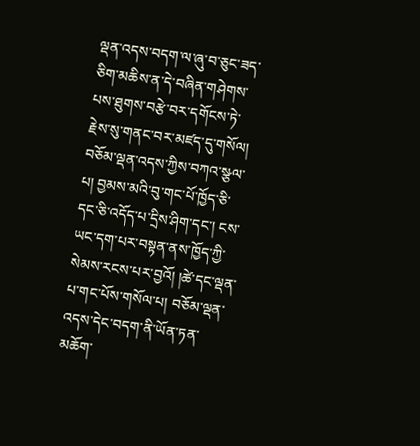ལྡན་འདས་བདག་ལ་ཞུ་བ་ཅུང་ཟད་ཅིག་མཆིས་ན་དེ་བཞིན་གཤེགས་པས་ཐུགས་བརྩེ་བར་དགོངས་ཏེ་རྗེས་སུ་གནང་བར་མཛད་དུ་གསོལ། བཅོམ་ལྡན་འདས་ཀྱིས་བཀའ་སྩལ་པ། བྱམས་མའི་བུ་གང་པོ་ཁྱོད་ཅི་དང་ཅི་འདོད་པ་དྲིས་ཤིག་དང་། ངས་ཡང་དག་པར་བསྟན་ནས་ཁྱོད་ཀྱི་སེམས་རངས་པར་བྱའོ། །ཚེ་དང་ལྡན་པ་གང་པོས་གསོལ་པ། བཅོམ་ལྡན་འདས་དེང་བདག་ནི་ཡོན་ཏན་མཆོག་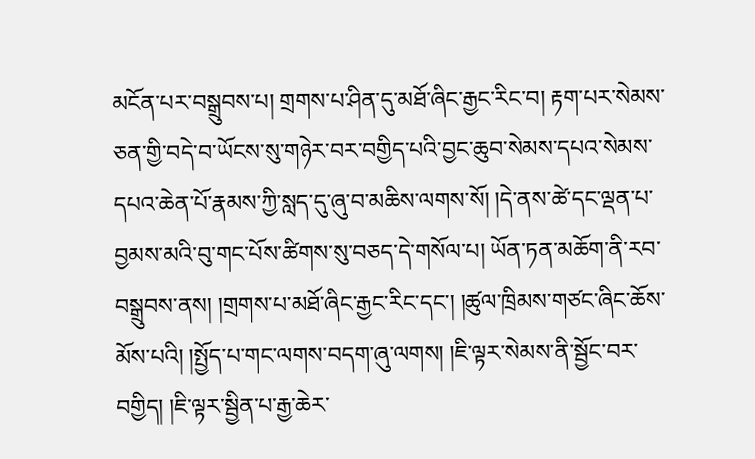མངོན་པར་བསྒྲུབས་པ། གྲགས་པ་ཤིན་དུ་མཐོ་ཞིང་རྒྱང་རིང་བ། རྟག་པར་སེམས་ཅན་གྱི་བདེ་བ་ཡོངས་སུ་གཉེར་བར་བགྱིད་པའི་བྱང་ཆུབ་སེམས་དཔའ་སེམས་དཔའ་ཆེན་པོ་རྣམས་ཀྱི་སླད་དུ་ཞུ་བ་མཆིས་ལགས་སོ། །དེ་ནས་ཚེ་དང་ལྡན་པ་བྱམས་མའི་བུ་གང་པོས་ཚིགས་སུ་བཅད་དེ་གསོལ་པ། ཡོན་ཏན་མཆོག་ནི་རབ་བསྒྲུབས་ནས། །གྲགས་པ་མཐོ་ཞིང་རྒྱང་རིང་དང་། །ཚུལ་ཁྲིམས་གཙང་ཞིང་ཆོས་མོས་པའི། །སྤྱོད་པ་གང་ལགས་བདག་ཞུ་ལགས། །ཇི་ལྟར་སེམས་ནི་སྦྱོང་བར་བགྱིད། །ཇི་ལྟར་སྦྱིན་པ་རྒྱ་ཆེར་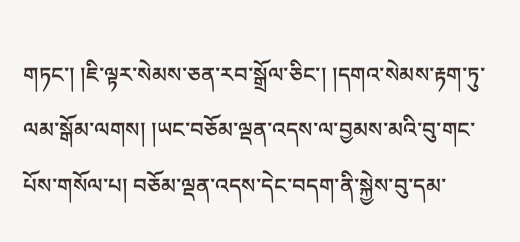གཏང་། །ཇི་ལྟར་སེམས་ཅན་རབ་སྒྲོལ་ཅིང་། །དགའ་སེམས་རྟག་ཏུ་ལམ་སྒོམ་ལགས། །ཡང་བཅོམ་ལྡན་འདས་ལ་བྱམས་མའི་བུ་གང་པོས་གསོལ་པ། བཅོམ་ལྡན་འདས་དེང་བདག་ནི་སྐྱེས་བུ་དམ་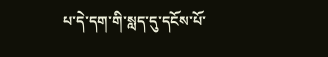པ་དེ་དག་གི་སླད་དུ་དངོས་པོ་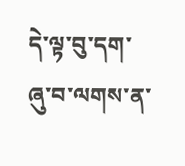དེ་ལྟ་བུ་དག་ཞུ་བ་ལགས་ན་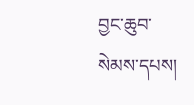བྱང་ཆུབ་སེམས་དཔས།